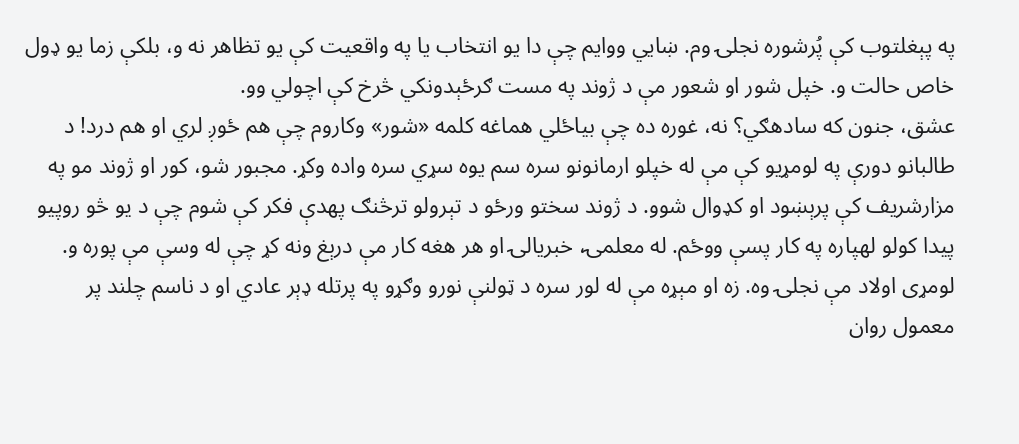په پېغلتوب کې پُرشوره نجلۍ وم. ښايي ووايم چې دا یو انتخاب یا په واقعیت کې یو تظاهر نه و، بلکې زما یو ډول خاص حالت و. خپل شور او شعور مې د ژوند په مست ګرځېدونکي څرخ کې اچولي وو.
عشق، جنون که سادهګي؟ نه، غوره ده چې بیاځلي هماغه کلمه «شور» وکاروم چې هم ځوږ لري او هم درد! د طالبانو دورې په لومړیو کې مې له خپلو ارمانونو سره سم یوه سړي سره واده وکړ. مجبور شو، کور او ژوند مو په مزارشریف کې پرېښود او کډوال شوو. د ژوند سختو ورځو د تېرولو ترڅنګ پهدې فکر کې شوم چې د یو څو روپیو پيدا کولو لهپاره په کار پسې ووځم. له معلمۍ، خبریالۍ او هر هغه کار مې درېغ ونه کړ چې له وسې مې پوره و.
لومړی اولاد مې نجلۍ وه. زه او مېړه مې له لور سره د ټولنې نورو وګړو په پرتله ډېر عادي او د ناسم چلند پر معمول روان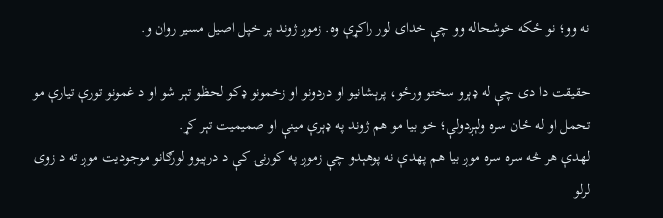نه وو؛ نو ځکه خوشحاله وو چې خدای لور راکړې وه. زموږ ژوند پر خپل اصیل مسیر روان و.

حقیقت دا دی چې له ډېرو سختو ورځو، پرېشانیو او دردونو او زخمونو ډکو لحظو تېر شو او د غمونو تورې تیارې مو تحمل او له ځان سره ولېږدولې؛ خو بیا مو هم ژوند په ډېرې مینې او صمیمیت تېر کړ.
لهدې هر څه سره سره موږ بیا هم پهدې نه پوهېدو چې زموږ په کورنۍ کې د درېیوو لورګانو موجودیت موږ ته د زوی لرلو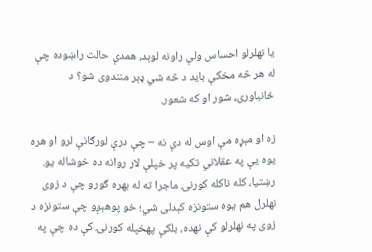یا نهلرلو احساس ولې راونه لوېد، همدې حالت راښوده چې له هر څه مخکې باید د څه شي ډېر منندوی شو؟ د ځانباورۍ، شور او که شعور.

زه او مېړه مې اوس له دې نه – چې درې لورګانې لرو او هره یوه یې په عقلاني تکیه پر خپلې لار روانه ده خوشاله یو. رښتیا، کله ناکله کورنۍ ماجرا ته له بهره ګورو چې د زوی نهلرل هم یوه ستونزه کېدلی شي؛ خو پوهېږو چې ستونزه د زوی په نهلرلو کې نهده، بلکې پهخپله کورنۍ کې ده چې په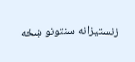زنستیزانه سنتونو ښځه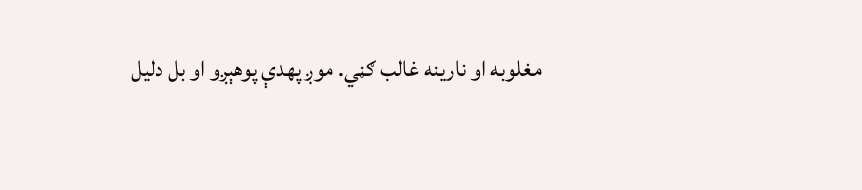مغلوبه او نارینه غالب ګڼي. موږ پهدې پوهېږو او بل دلیل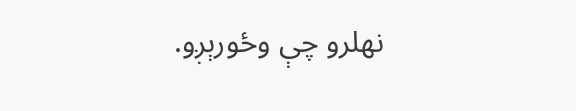نهلرو چې وځورېږو.